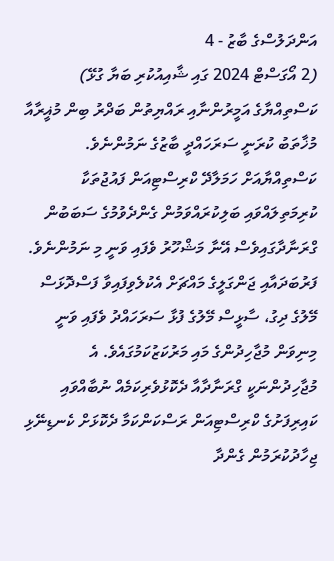އަންދަލުސްގެ ބާޒު - 4
(2 އޯގަސްޓް 2024 ގައި ޝާއިއުކުރި ބަޔާ ގުޅޭ)
ކަސްތިއްޔާގެ އަމީރުންނާއި ރައްޔިތުން ބަދްރު ބިން މުޣީރާއާ މުޚާތަބު ކުރަނީ ސަރަހައްދީ ބާޒުގެ ނަމުންނެވެ. ކަސްތިއްޔާއަށް ހަމަލާދޭ ކްރިސްޓިއަން ފައުޖުތަކާ ކުރިމަތިލައްވައި ބަލިކުރައްވަމުން ގެންދެވުމުގެ ސަބަބުން ގްރަނާދާގައިވެސް އޭނާ މަޝްހޫރު ވެފައި ވަނީ މި ނަމުންނެވެ. ފަރުބަދައާއި ޖަންގަލީގެ މައްޗަށް އެކުލެވިފައިވާ ފަސްދޮޅަސް މޭލުގެ ދިގު، ސާޅީސް މޭލުގެ ފުޅާ ސަރަހައްދު ވެފައި ވަނީ މިނިވަން މުޖާހިދުންގެ މައި މަރުކަޒުކަމުގައެވެ. އެ މުޖާހިދުންނަކީ ގްރަނާދާއާ ދެކޮޅުވެރިކަމެއް ނުބާއްވައި ކައިރިފަށުގެ ކްރިސްޓިއަން ރަސްކަންކަމާ ދެކޮޅަށް ކެނޑިނޭޅި ޖިހާދުކުރަމުން ގެންދާ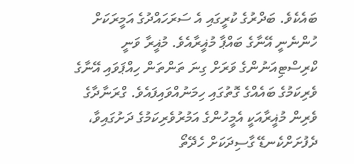ބައެކެވެ. ބަދްރުގެ ކުރީގައި އެ ސަރަހައްދުގެ އަމީރަކަށް ހުންނެނީ އޭނާގެ ބައްޕާ މުޣީރާއެވެ. މުޣީރާ ވަނީ ކްރިސްޓިއަނުންގެ ވަރަށް ގިނަ ތަންތަން ހިއްޕަވައި އޭނާގެ ވެރިކަމުގެ ބައެއްގެ ގޮތުގައި ހިމަނުއްވައިފައެވެ. ގްރަނާދާގެ ވެރިން މުޣީރާއަކީ އެމީހުންގެ އަމުރުވެރިކަމުގެ ދަށުގައިވާ، ދެފުށަށްކެނޑޭ ގާސިދަކަށް ހެދޭތޯ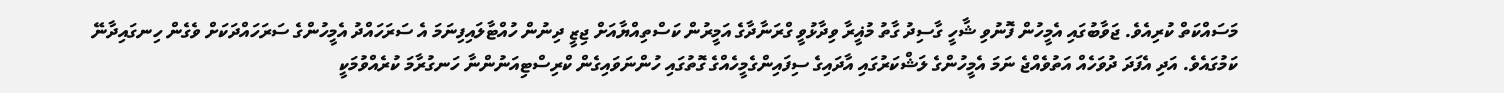މަސައްކަތް ކުރިއެވެ. ޖަވާބުގައި އެމީހުން ފޮނުވި ޝާހީ ގާސިދު ގާތު މުޣީރާ ވިދާޅުވީ ގްރަނާދާގެ އަމީރުން ކަސްތިއްޔާއަށް ޖިޒީ ދިނުން ހުއްޓާލައިފިނަމަ އެ ސަރަހައްދު އެމީހުންގެ ސަރަހައްދަކަށް ވެގެން ހިނގައިދާނޭ ކަމުގައެވެ. އަދި އެފަދަ ދުވަހެއް އަތުވެއްޖެ ނަމަ އެމީހުންގެ ލަޝްކަރުގައި އާދައިގެ ސިފައިންގެމީހެއްގެ ގޮތުގައި ހުންނަވައިގެން ކްރިސްޓިއަނުންނާ ހަނގުރާމަ ކުރެއްވުމަކީ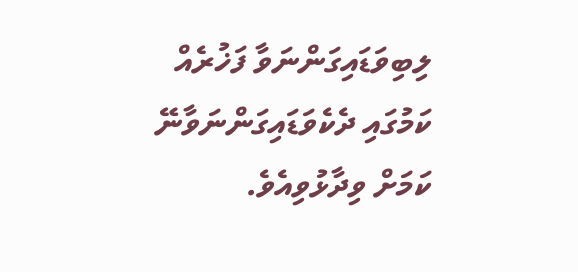ލިބިވަޑައިގަންނަވާ ފަޚުރެއް ކަމުގައި ދެކެވަޑައިގަންނަވާނޭ ކަމަށް ވިދާޅުވިއެވެ.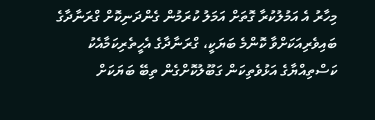މިހާރު އެ އަމުލުކުރާ ގޮތަށް އަމަލު ކުރަމުން ގެންދަނިކޮށް ގްރަނާދާގެ ބައިވެރިއަކަށްވާ ކޮންމެ ބަޔަކީ، ގްރަނާދާގެ އެހީތެރިކަމާއެކު ކަސްތިއްޔާގެ އަޅުވެތިކަން ގަބޫލުކޮށްގެން ތިބޭ ބަޔަކަށް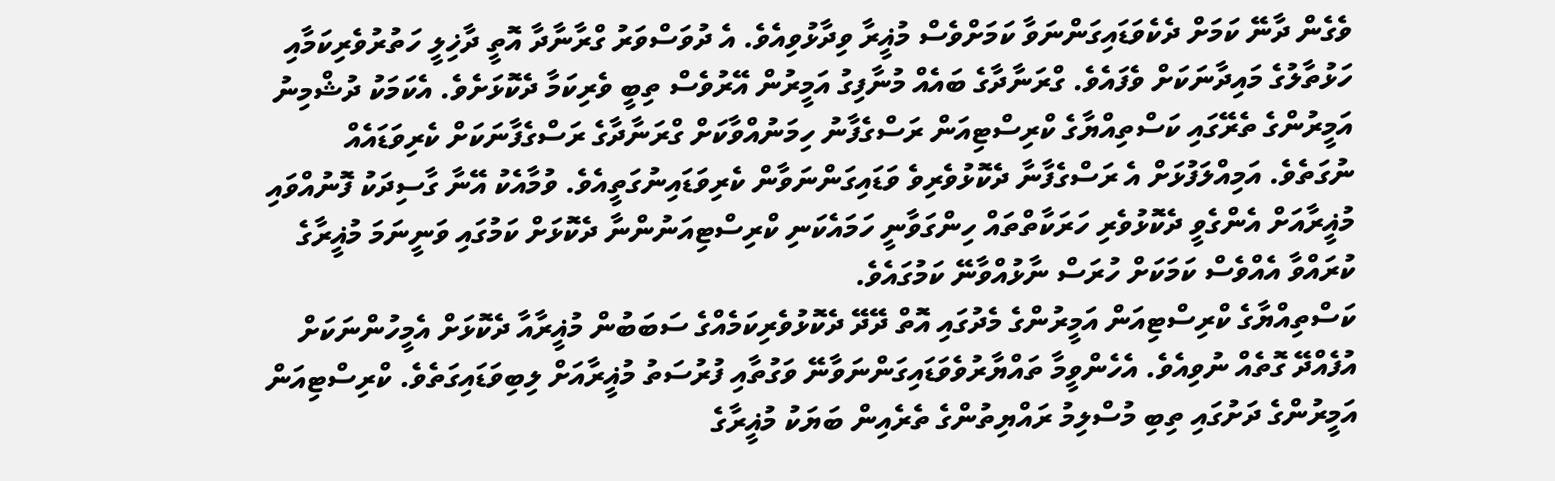ވެގެން ދާނޭ ކަމަށް ދެކެވަޑައިގަންނަވާ ކަމަށްވެސް މުޣީރާ ވިދާޅުވިއެވެ. އެ ދުވަސްވަރު ގްރާނާދާ އޮތީ ދާޚިލީ ހަތުރުވެރިކަމާއި ހަޅުތާލުގެ މައިދާނަކަށް ވެފައެވެ. ގްރަނާދާގެ ބައެއް މުނާފިގު އަމީރުން އޭރުވެސް ތިބީ ވެރިކަމާ ދެކޮޅަށެވެ. އެކަމަކު ދުޝްމިނު އަމީރުންގެ ތެރޭގައި ކަސްތިއްޔާގެ ކްރިސްޓިއަން ރަސްގެފާނު ހިމަނުއްވާކަށް ގްރަނާދާގެ ރަސްގެފާނަކަށް ކެރިވަޑައެއް ނުގަތެވެ. އަމިއްލަފުޅަށް އެ ރަސްގެފާނާ ދެކޮޅުވެރިވެ ވަޑައިގަންނަވާން ކެރިވަޑައިނުގަތީއެވެ. ވުމާއެކު އޭނާ ގާސިދަކު ފޮނުއްވައި މުޣީރާއަށް އެންގެވީ ދެކޮޅުވެރި ހަރަކާތްތައް ހިންގަވާނީ ހަމައެކަނި ކްރިސްޓިއަނުންނާ ދެކޮޅަށް ކަމުގައި ވަނީނަމަ މުޣީރާގެ ކުރައްވާ އެއްވެސް ކަމަކަށް ހުރަސް ނާޅުއްވާނޭ ކަމުގައެވެ.
ކަސްތިއްޔާގެ ކްރިސްޓިއަން އަމީރުންގެ މެދުގައި އޮތް ދޭދޭ ދެކޮޅުވެރިކަމެއްގެ ސަބަބުން މުޣީރާއާ ދެކޮޅަށް އެމީހުންނަކަށް އުފެއްދޭ ގޮތެއް ނުވިއެވެ. އެހެންވީމާ ތައްޔާރުވެވަޑައިގަންނަވާނޭ ވަގުތާއި ފުރުސަތު މުޣީރާއަށް ލިބިވަޑައިގަތެވެ. ކްރިސްޓިއަން އަމީރުންގެ ދަށުގައި ތިބި މުސްލިމު ރައްޔިތުންގެ ތެރެއިން ބަޔަކު މުޣީރާގެ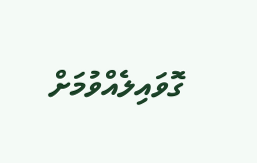ގޮވައިލެއްވުމަށް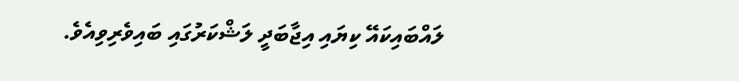ލައްބައިކައޭ ކިޔައި އިޖާބަދީ ލަޝްކަރުގައި ބައިވެރިވިއެވެ.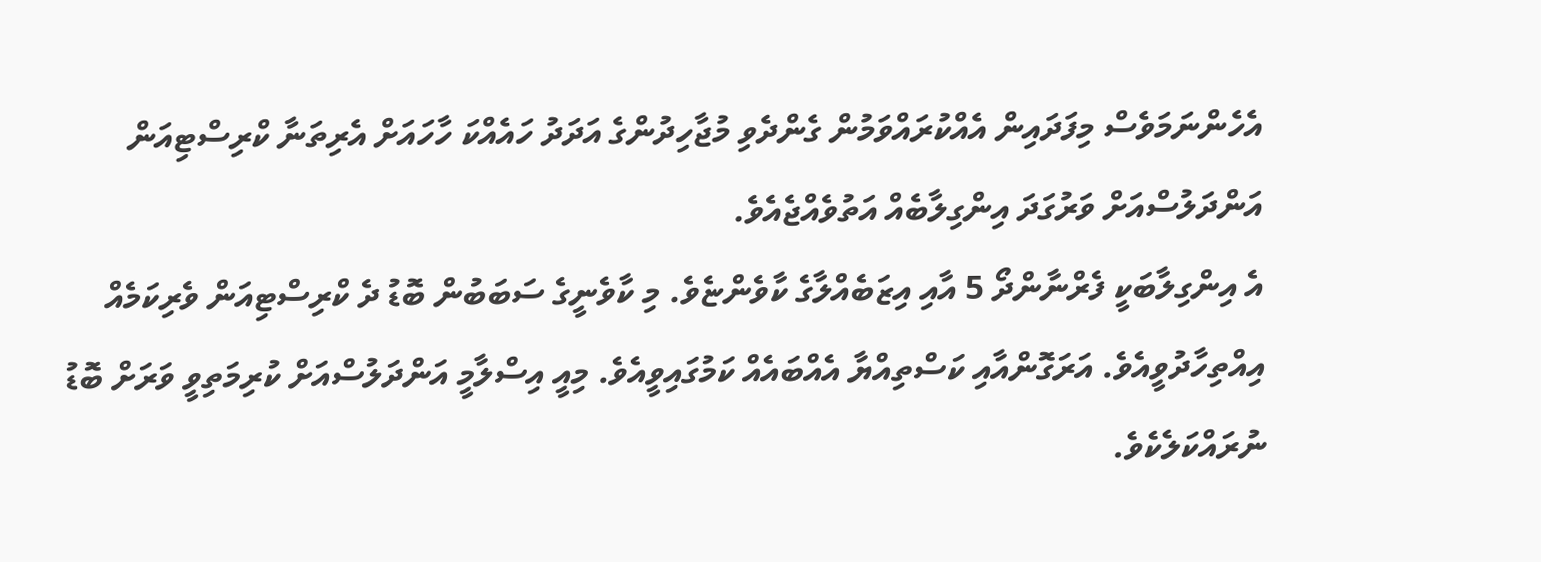އެހެންނަމަވެސް މިފަދައިން އެއްކުރައްވަމުން ގެންދެވި މުޖާހިދުންގެ އަދަދު ހައެއްކަ ހާހައަށް އެރިތަނާ ކްރިސްޓިއަން އަންދަލުސްއަށް ވަރުގަދަ އިންގިލާބެއް އަތުވެއްޖެއެވެ.
އެ އިންގިލާބަކީ ފެރްނާންދޯ 5 އާއި އިޒަބެއްލާގެ ކާވެންޏެވެ. މި ކާވެނީގެ ސަބަބުން ބޮޑު ދެ ކްރިސްޓިއަން ވެރިކަމެއް އިއްތިހާދުވީއެވެ. އަރަގޮންއާއި ކަސްތިއްޔާ އެއްބައެއް ކަމުގައިވީއެވެ. މިއީ އިސްލާމީ އަންދަލުސްއަށް ކުރިމަތިވީ ވަރަށް ބޮޑު ނުރައްކަލެކެވެ.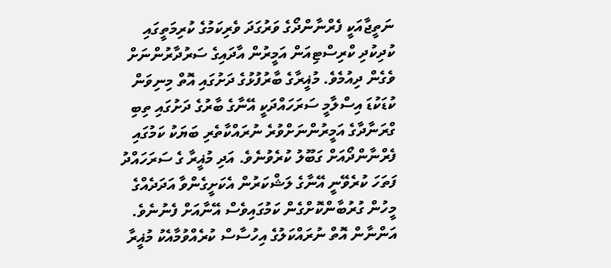ނަތީޖާއަކީ ފެރްނާންދޯގެ ވަރުގަދަ ވެރިކަމުގެ ކުރިމަތީގައި ކުދިކުދި ކްރިސްޓިއަން އަމީރުން އާދައިގެ ސަރުދާރުންނަށް ވެގެން ދިއުމެވެ. މުޣީރާގެ ބާރުފުޅުގެ ދަށުގައި އޮތް މިނިވަން ކުޑަކުޑަ އިސްލާމީ ސަރަހައްދަކީ އޭނާގެ ބާރުގެ ދަށުގައި ތިބި ގްރަނާދާގެ އަމީރުންނަށްވުރެ ނުރައްކާތެރި ބަޔަކު ކަމުގައި ފެރްނާންދޯއަށް ގަބޫލު ކުރެވުނެވެ. އަދި މުޣީރާ ގެ ސަރަހައްދު ފަތަހަ ކުރެވޭނީ އޭނާގެ ލަޝްކަރުން އެކަށީގެންވާ އަދަދެއްގެ މީހުން ގުރުބާންކޮށްގެން ކަމުގައިވެސް އޭނާއަށް ފެނުނެވެ.
އަންނާން އޮތް ނުރައްކަލުގެ އިހުސާސް ކުރެއްވުމާއެކު މުޣީރާ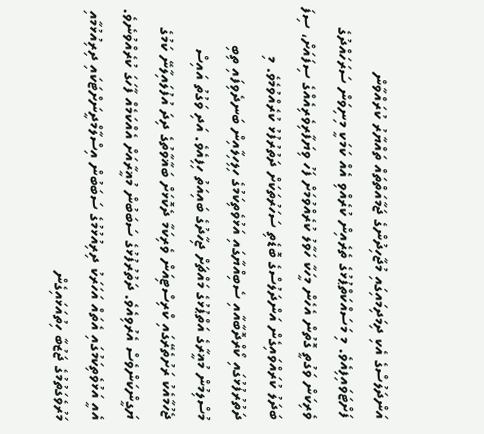އަންދަލުސްގެ އެކި ދިމަދިމައިގައި މުޖާހިދުންގެ ޖަމާއަތްތައް ތައްޔާރު ކުރައްވާން ފަށްޓަވައިފިއެވެ. މި މަސައްކަތްޕުޅުގެ ތެރެއިން ކުރެއްވި އެއް ކަމަކީ މިނިވަން ސަރަހައްދުގެ ވެރިކަން ވަގުތީ ގޮތުން އެހެން މީހަކާ ހަވާލު ކުރެއްވުމަށް ފަހު ވިޔަފާރިވެރިއެއްގެ ސިފައަށް، ސިފަ ބަދަލު ކުރައްވައިގެން އަންދަލުސްގެ ބޮޑެތި ސަހަރުތަކަށް ދަތުރުފުޅު ކުރެއްވުމެވެ. މި ދަތުރުފުޅުގައި ކޯރްދޮބާއާއި ސެބިއްޔާގައި އަޅުވެތިކަމުގެ ހިލިހިލާއިން ބަނދެވިފައި ތިބި މުސްލިމުން މުޣީރާގެ އަތްޕުޅުގެ މައްޗަށް ޖިހާދުގެ ބައިއަތު ހިފިއެވެ. އަދި ވަގުތު އައިސް ޖެހުމާއެކު ރަށުތެރޭގައި ކްރިސްޓިއަން ވެރިކަމާ ދެކޮޅަށް ބަޣާވާތުގެ ދިދަ އުފުލައިލާނޭ ކަމުގެ ޔަގީންކަންވެސް އެރުވިއެވެ. ދަތުރުފުޅުގެ ސަބަބުން މުޣީރާއަށް އެއްކަމެއް ފާހަގަ ކުރެއްވުނެވެ. އެއީ އަޅުވެތިކަމުގައި އެތައް އަހަރަކު ދިރިއުޅުމުގެ ސަބަބުން އިސްލާމްދީނަށްޓަކައި ދިރިއުޅުމާއި މަރުވެގަތުމުގެ ޖަޒުބާ ހިތުއަޅައިގެން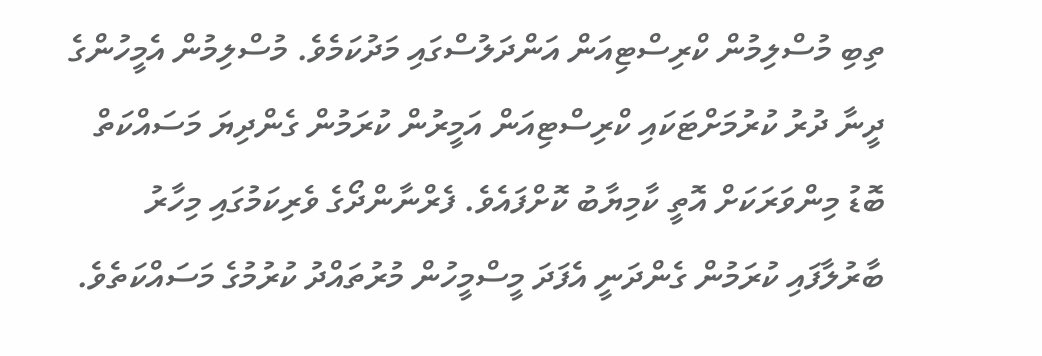ތިބި މުސްލިމުން ކްރިސްޓިއަން އަންދަލުސްގައި މަދުކަމެވެ. މުސްލިމުން އެމީހުންގެ ދީނާ ދުރު ކުރުމަށްޓަކައި ކްރިސްޓިއަން އަމީރުން ކުރަމުން ގެންދިޔަ މަސައްކަތް ބޮޑު މިންވަރަކަށް އޮތީ ކާމިޔާބު ކޮށްފައެވެ. ފެރްނާންދޯގެ ވެރިކަމުގައި މިހާރު ބާރުލާފައި ކުރަމުން ގެންދަނީ އެފަދަ މީސްމީހުން މުރުތައްދު ކުރުމުގެ މަސައްކަތެވެ.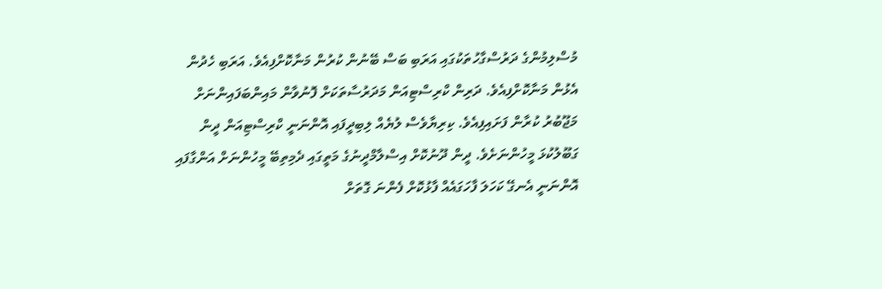މުސްލިމުންގެ ދަރުސްގާހުތަކުގައި އަރަބި ބަސް ބޭނުން ކުރުން މަނާކޮށްފިއެވެ. އަރަބި ހެދުން އެޅުން މަނާކޮށްފިއެވެ. ދަރިން ކްރިސްޓިއަން މަދަރުސާތަކަށް ފޮނުވާން މައިންބަފައިންނަށް މަޖޫބުރު ކުރާން ފަށައިފިއެވެ. ކިރިޔާވެސް ލުޔެއް ލިބިދީފައި އޮންނަނީ ކްރިސްޓިއަން ދީން ގަބޫލުކުޅަ މީހުންނަށެވެ. ދީން ދޫނުކޮށް އިސްލާމްދީނުގެ މަތީގައި ދެމިތިބޭ މީހުންނަށް އަންގާފައި އޮންނަނީ އެނގޭ ކަހަލަ ފާހަގައެއް ފާޅުކޮށް ފެންނަ ގޮތަށް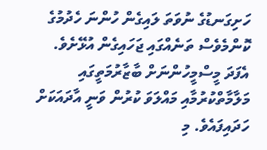ހަށިގަނޑުގެ ނުވަތަ ލައިގެން ހުންނަ ހެދުމުގެ ކޮންމެވެސް ތަނެއްގައި ޖަހައިގެން އުޅޭށެވެ. އެފަދަ މީސްމީހުންނަށް ބާޒާރުމަތީގައި މަލާމާތްކުރުމާއި މައްލަވަ ކުރުން ވަނީ އާދައަކަށް ހަދައިފައެވެ. މި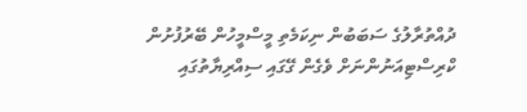ދުއްތުރާލުގެ ސަބަބުން ނިކަމެތި މީސްމީހުން ބޭރުފުށުން ކްރިސްޓިއަނުންނަށް ވެގެން ގޭގައި ސިއްރިޔާތުގައި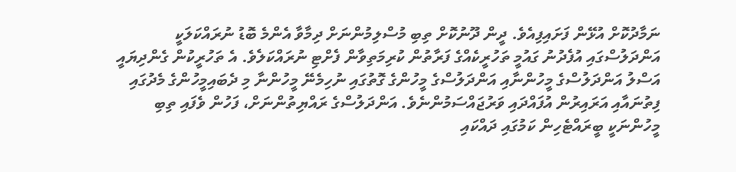ނަމާދުކޮށް އުޅޭން ފަށައިފިއެވެ. ދީން ދޫނުކޮށް ތިބި މުސްލިމުންނަށް ދިމާވާ އެންމެ ބޮޑު ނުރައްކަލަކީ އަންދަލުސްގައި އުފެދުނު ގައުމީ ތަހުރީކެއްގެ ފަރާތުން ކުރިމަތިވާން ފެށްޓި ނުރައްކަލެވެ. އެ ތަހުރީކުން ގެންދިޔައީ އަސްލު އަންދަލުސްގެ މީހުންނާއި އަންދަލުސްގެ މީހުންގެ ގޮތުގައި ނުހިމެނޭ މީހުންނާ މި ދެބައިމީހުންގެ މެދުގައި ފިތުނައާއި އަރައިރުން އުފައްދައި ވަރުޖައްސަމުންނެވެ. އަންދަލުސްގެ ރައްޔިތުންނަށް، ފަހުން ވެފައި ތިބި މީހުންނަކީ ބީރައްޓެހިން ކަމުގައި ދައްކައި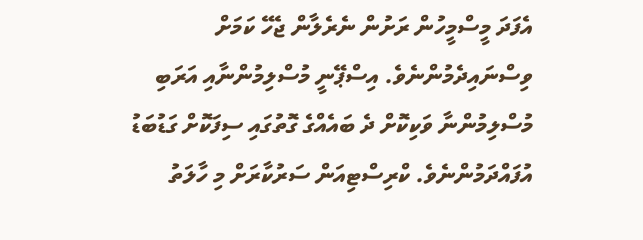އެފަދަ މީސްމީހުން ރަށުން ނެރެލާން ޖެހޭ ކަމަށް ވިސްނައިދެމުންނެވެ. އިސްޕޭނީ މުސްލިމުންނާއި އަރަބި މުސްލިމުންނާ ވަކިކޮށް ދެ ބައެއްގެ ގޮތުގައި ސިފަކޮށް ގަޑުބަޑު އުފައްދަމުންނެވެ. ކްރިސްޓިއަން ސަރުކާރަށް މި ހާލަތު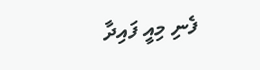ފެނި މިއީ ފައިދާ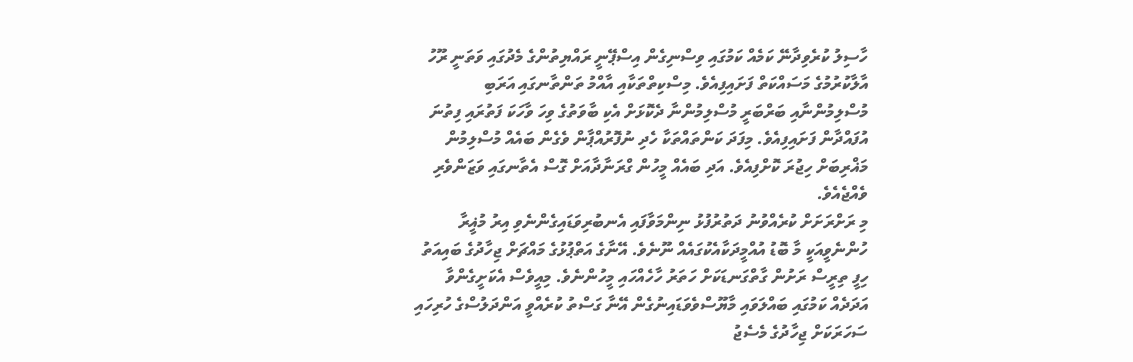ހާސިލު ކުރެވިދާނޭ ކަމެއް ކަމުގައި ވިސްނިގެން އިސްޕޭނީ ރައްޔިތުންގެ މެދުގައި ވަތަނީ ރޫހު އާލާކުރުމުގެ މަސައްކަތް ފަށައިފިއެވެ. މިސްކިތްތަކާއި އާއްމު ތަންތާނގައި އަރަބި މުސްލިމުންނާއި ބަރްބަރީ މުސްލިމުންނާ ދެކޮޅަށް އެކި ބާވަތުގެ ވިހަ ވާހަކަ ފަތުރައި ފިތުނަ އުފައްދާން ފަށައިފިއެވެ. މިފަދަ ކަންތައްތަކާ ހެދި ނުފޮރުއްޕާން ވެގެން ބައެއް މުސްލިމުން މަޣްރިބަށް ހިޖުރަ ކޮށްފިއެވެ. އަދި ބައެއް މީހުން ގްރަނާދާއަށް ގޮސް އެތާނގައި ވަޒަންވެރި ވެއްޖެއެވެ.
މި ރަށްރަށަށް ކުރެއްވުނު ދަތުރުފުޅު ނިންމަވާފައި އެނބުރިވަޑައިގެންނެވި އިރު މުޣީރާ ހުންނެވީއަކީ މާ ބޮޑު އުއްމީދަކާއެކުގައެއް ނޫނެވެ. އޭނާގެ އަތްޕުޅުގެ މައްޗަށް ޖިހާދުގެ ބައިއަތު ހިފީ ތިރީސް ރަށުން ގާތްގަނޑަކަށް ހަތަރު ހާހެއްހައި މީހުންނެވެ. މިއީވެސް އެކަށީގެންވާ އަދަދެއް ކަމުގައި ބައްލަވައި މާޔޫސްވެވަޑައިނުގެން އޭނާ ގަސްތު ކުރެއްވީ އަންދަލުސްގެ ހުރިހައި ސަހަރަކަށް ޖިހާދުގެ މެސެޖު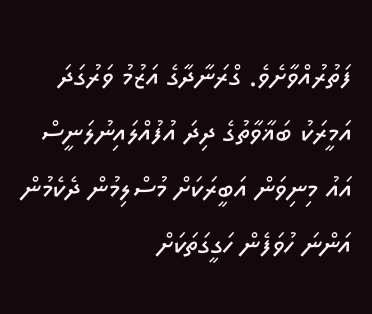ފަތުރުއްވާށެވެ. ގްރަނާދާގެ އަޒުމު ވަރުގަދަ އަމީރަކު ބަޣާވާތުގެ ދިދަ އުފުއްލައިނުލަނީސް އައު މިނިވަން އަބީރަކަށް މުސްލިމުން ދެކެމުން އަންނަ ހުވަފެން ހަގީގަތަކަށް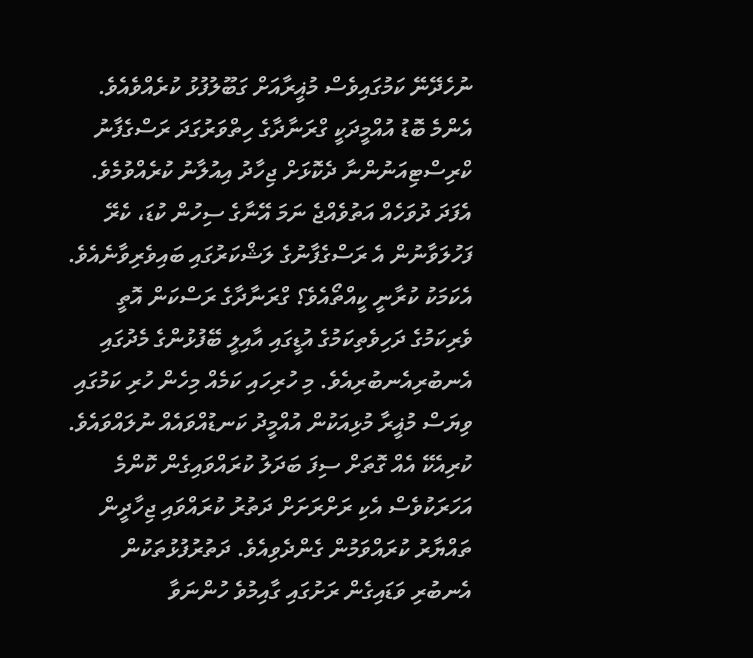ނުހެދޭނޭ ކަމުގައިވެސް މުޣީރާއަށް ގަބޫލުފުޅު ކުރެއްވެއެވެ. އެންމެ ބޮޑު އުއްމީދަކީ ގްރަނާދާގެ ހިތްވަރުގަދަ ރަސްގެފާނު ކްރިސްޓިއަނުންނާ ދެކޮޅަށް ޖިހާދު އިއުލާނު ކުރެއްވުމެވެ. އެފަދަ ދުވަހެއް އަތުވެއްޖެ ނަމަ އޭނާގެ ސިހުން ކުޑަ، ކެރޭ ފަހުލަވާނުން އެ ރަސްގެފާނުގެ ލަޝްކަރުގައި ބައިވެރިވާނެއެވެ. އެކަމަކު ކުރާނީ ކީއްތޯއެވެ؟ ގްރަނާދާގެ ރަސްކަން އޮތީ ވެރިކަމުގެ ދަހިވެތިކަމުގެ އުޑީގައި އާއިލީ ބޭފުޅުންގެ މެދުގައި އެނބުރިއެނބުރިއެވެ. މި ހުރިހައި ކަމެއް މިހެން ހުރި ކަމުގައި ވިޔަސް މުޣީރާ މުޅިއަކުން އުއްމީދު ކަނޑުއްވައެއް ނުލައްވައެވެ. ކުރިއެކޭ އެއް ގޮތަށް ސިފަ ބަދަލު ކުރައްވައިގެން ކޮންމެ އަހަރަކުވެސް އެކި ރަށްރަށަށް ދަތުރު ކުރައްވައި ޖިހާދީން ތައްޔާރު ކުރައްވަމުން ގެންދެވިއެވެ. ދަތުރުފުޅުތަކުން އެނބުރި ވަޑައިގެން ރަށުގައި ގާއިމުވެ ހުންނަވާ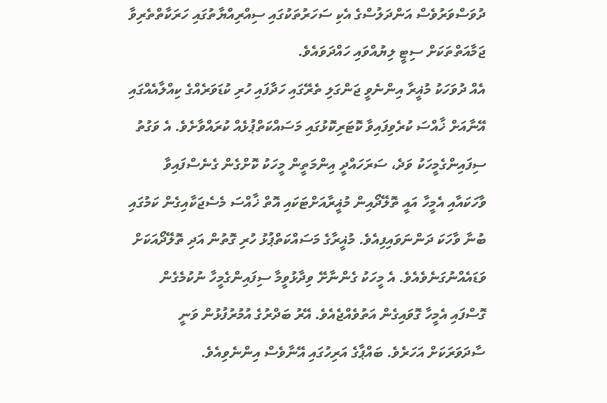ދުވަސްވަރުވެސް އަންދަލުސްގެ އެކި ސަހަރުތަކުގައި ސިއްރިއްޔާތުގައި ހަރަކާތްތެރިވާ ޖަމާއަތްތަކަށް ސިޓީ ލިޔުއްވައި ހައްދަވައެވެ.
އެއް ދުވަހަކު މުޣީރާ އިންނެވީ ޖަންގަލި ތެރޭގައި ހަދާފައި ހުރި ކުޑަވަރެއްގެ ކިއްލާއެއްގައި އޭނާއަށް ޚާއްސަ ކުރެވިފައިވާ ކޮޓަރިކޮޅުގައި މަސައްކަތްޕުޅެއް ކުރައްވާށެވެ. އެ ވަގުތު ސިފައިންގެމީހަކު ވަދެ، ސަރަހައްދީ އިންމަތީން މީހަކު ކޮށްގެން ގެނެސްފައިވާ ވާހަކައާއި އެމީހާ އައީ ތޮލޭދޯއިން މުޣީރާއަށްޓަކައި އޮތް ޚާއްސަ މެސެޖަކާއިގެން ކަމުގައި ބުނާ ވާހަކަ ދަންނަވައިފިއެވެ. މުޣީރާގެ މަސައްކަތްޕުޅު ހުރި ގޮތުން އަދި ތޮލޭދޯއަކަށް ވަޑައެއްނުގަނެވެއެވެ. އެ މީހަކު ގެންނާށޭ ވިދާޅުވީމާ ސިފައިންގެމީހާ ނުކުމެގެން ގޮސްފައި އެމީހާ ގޮވައިގެން އަތުވެއްޖެއެވެ. އޭރު ބަދްރުގެ އުމުރުފުޅުން ވަނީ ސާދަވަރަކަށް އަހަރެވެ. ބައްޕާގެ އަރިހުގައި އޭނާވެސް އިންނެވިއެވެ.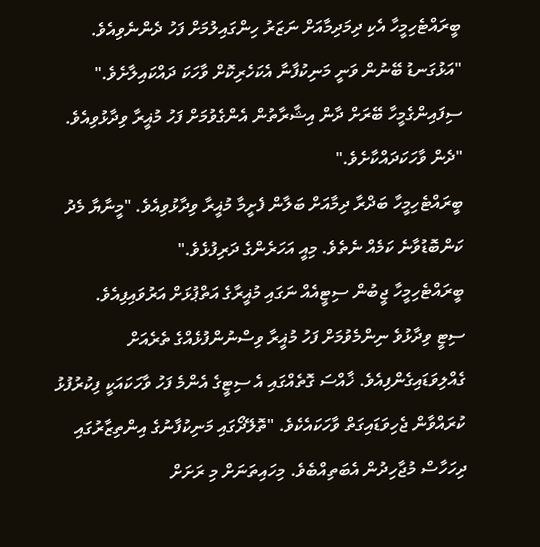ބީރައްޓެހިމީހާ އެކި ދިމަދިމާއަށް ނަޒަރު ހިންގައިލުމަށް ފަހު ދެންނެވިއެވެ. "އަޅުގަނޑު ބޭނުން ވަނީ މަނިކުފާނާ އެކަހެރިކޮށް ވާހަކަ ދައްކައިލާށެވެ."
ސިފައިންގެމީހާ ބޭރަށް ދާން އިޝާރާތުން އެންގެވުމަށް ފަހު މުޣީރާ ވިދާޅުވިއެވެ. "ދެން ވާހަކަދައްކާށެވެ."
ބީރައްޓެހިމީހާ ބަދްރާ ދިމާއަށް ބަލާން ފެށީމާ މުޣީރާ ވިދާޅުވިއެވެ. "މީނާޔާ މެދު ކަންބޮޑުވާނެ ކަމެއް ނެތެވެ. މިއީ އަހަރެންގެ ދަރިފުޅެވެ."
ބީރައްޓެހިމީހާ ޖީބުން ސިޓީއެއް ނަގައި މުޣީރާގެ އަތްޕުޅަށް އަރުވައިފިއެވެ.
ސިޓީ ވިދާޅުވެ ނިންމެވުމަށް ފަހު މުޣީރާ ވިސްނުންފުޅެއްގެ ތެރެއަށް ގެއްލިވަޑައިގެންފިއެވެ. ޚާއްސަ ގޮތެއްގައި އެ ސިޓީގެ އެންމެ ފަހު ވާހަކައަކީ ފިކުރުފުޅު ކުރައްވާން ޖެހިވަޑައިގަތް ވާހަކައެކެވެ. "ތޮލޭދޯގައި މަނިކުފާނުގެ އިންތިޒާރުގައި ދިހަހާސް މުޖާހިދުން އެބަތިއްބެވެ. މިހައިތަނަށް މި ރަށަށް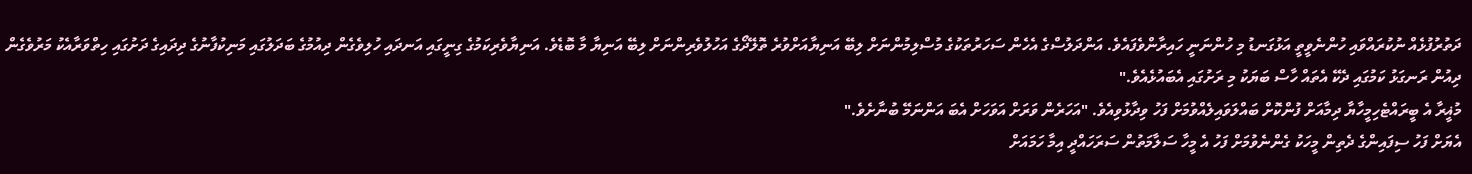ދަތުރުފުޅެއް ނުކުރައްވައި ހުންނެވީތީ އަޅުގަނޑު މި ހުންނަނީ ހައިރާންވެފައެވެ. އަންދަލުސްގެ އެހެން ސަހަރުތަކުގެ މުސްލިމުންނަށް ލިބޭ އަނިޔާއަށްވުރެ ތޮލޭދޯގެ އަހުލުވެރިންނަށް ލިބޭ އަނިޔާ މާ ބޮޑެވެ. އަނިޔާވެރިކަމުގެ ގިނީގައި އަނދައި ހުލިވެގެން ދިއުމުގެ ބަދަލުގައި މަނިކުފާނުގެ ދިދައިގެ ދަށުގައި ހިތްވަރާއެކު މަރުވެގެން ދިއުން ރަނގަޅު ކަމުގައި ދެކޭ އެތައް ހާސް ބަޔަކު މި ރަށުގައި އެބައުޅެއެވެ."
މުޣީރާ އެ ބީރައްޓެހިމީހާޔާ ދިމާއަށް ފުންކޮށް ބައްލަވައިލެއްވުމަށް ފަހު ވިދާޅުވިއެވެ. "އަހަރެން ވަރަށް އަވަހަށް އެބަ އަންނަމޭ ބުނާށެވެ."
އެޔަށް ފަހު ސިފައިންގެ ދެތިން މީހަކު ގެންނެވުމަށް ފަހު އެ މީހާ ސަލާމަތުން ސަރަހައްދީ އިމާ ހަމައަށް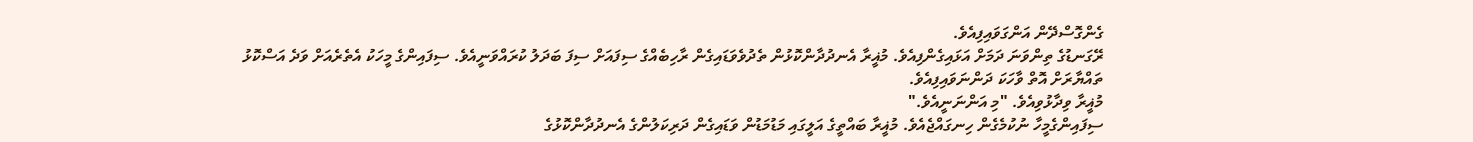ގެންގޮސްދޭން އަންގަވައިފިއެވެ.
ރޭގަނޑުގެ ތިންވަނަ ދަމަށް އަޅައިގެންފިއެވެ. މުޣީރާ އެނދުދާންކޮޅުން ތެދުވެވަޑައިގެން ރާހިބެއްގެ ސިފައަށް ސިފަ ބަދަލު ކުރައްވަނީއެވެ. ސިފައިންގެ މީހަކު އެތެރެއަށް ވަދެ އަސްކޮޅު ތައްޔާރަށް އޮތް ވާހަކަ ދަންނަވައިފިއެވެ.
މުޣީރާ ވިދާޅުވިއެވެ. "މި އަންނަނީއެވެ."
ސިފައިންގެމީހާ ނުކުމެގެން ހިނގައްޖެއެވެ. މުޣީރާ ބައްތީގެ އަލީގައި މަޑުމަޑުން ވަޑައިގެން ދަރިކަލުންގެ އެނދުދާންކޮޅުގެ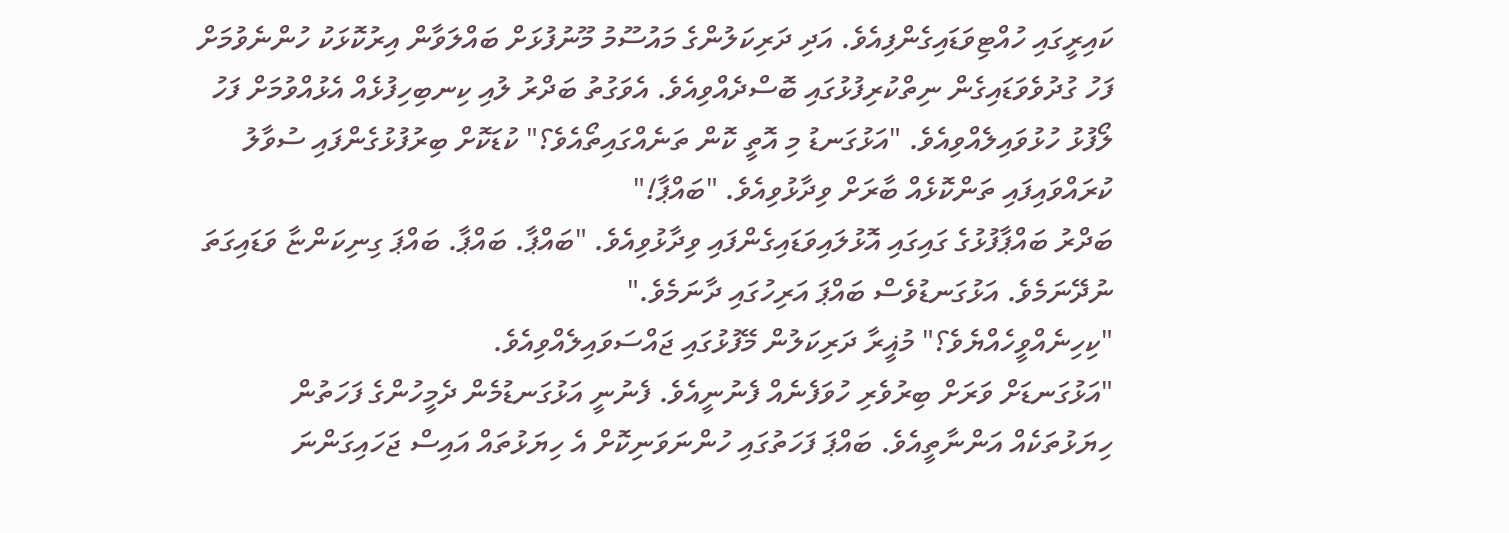ކައިރީގައި ހުއްޓިވަޑައިގެންފިއެވެ. އަދި ދަރިކަލުންގެ މައުސޫމު މޫނުފުޅަށް ބައްލަވާން އިރުކޮޅަކު ހުންނެވުމަށް ފަހު ގުދުވެވަޑައިގެން ނިތްކުރިފުޅުގައި ބޮސްދެއްވިއެވެ. އެވަގުތު ބަދްރު ލުއި ކިނބިހިފުޅެއް އެޅުއްވުމަށް ފަހު ލޯފުޅު ހުޅުވައިލެއްވިއެވެ. "އަޅުގަނޑު މި އޮތީ ކޮން ތަނެއްގައިތޯއެވެ؟" ކުޑަކޮށް ބިރުފުޅުގެންފައި ސުވާލު ކުރައްވައިފައި ތަންކޮޅެއް ބާރަށް ވިދާޅުވިއެވެ. "ބައްޕާ!"
ބަދްރު ބައްޕާފުޅުގެ ގައިގައި އޮޅުލައިވަޑައިގެންފައި ވިދާޅުވިއެވެ. "ބައްޕާ. ބައްޕާ. ބައްޕަ ގިނިކަންޏާ ވަޑައިގަތަ ނުދޭނަމެވެ. އަޅުގަނޑުވެސް ބައްޕަ އަރިހުގައި ދާނަމެވެ."
"ކިހިނެއްވީހެއްޔެވެ؟" މުޣީރާ ދަރިކަލުން މޭފުޅުގައި ޖައްސަވައިލެއްވިއެވެ.
"އަޅުގަނޑަށް ވަރަށް ބިރުވެރި ހުވަފެނެއް ފެނުނީއެވެ. ފެނުނީ އަޅުގަނޑުމެން ދެމީހުންގެ ފަހަތުން ހިޔަޅުތަކެއް އަންނާތީއެވެ. ބައްޕަ ފަހަތުގައި ހުންނަވަނިކޮށް އެ ހިޔަޅުތައް އައިސް ޖަހައިގަންނަ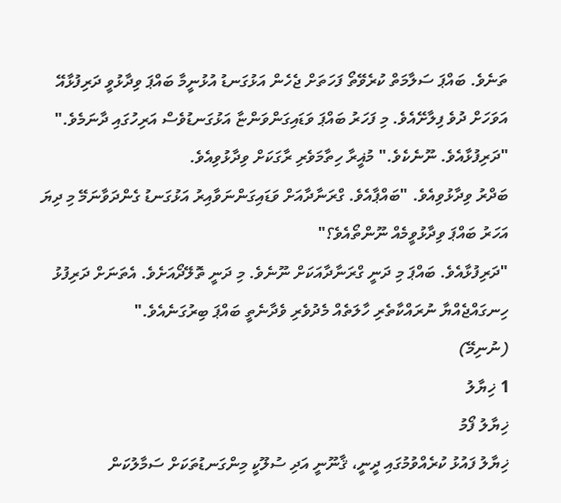ތަނެވެ. ބައްޕަ ސަލާމަތް ކުރެވޭތޯ ފަހަތަށް ޖެހެން އަޅުގަނޑު އުޅުނީމާ ބައްޕަ ވިދާޅުވީ ދަރިފުޅާއޭ އަވަހަށް ދުވެ ފިލާށޭއެވެ. މި ފަހަރު ބައްޕަ ވަޑައިގަންވަންޏާ އަޅުގަނޑުވެސް އަރިހުގައި ދާނަމެވެ."
"ދަރިފުޅާއެވެ. ނޫނެކެވެ." މުޣީރާ ހިތާމަވެރި ރާގަކަށް ވިދާޅުވިއެވެ.
ބަދްރު ވިދާޅުވިއެވެ. "ބައްޕާއެވެ. ގްރަނާދާއަށް ވަޑައިގަންނަވާއިރު އަޅުގަނޑު ގެންދަވާނަމޭ މި ދިޔަ އަހަރު ބައްޕަ ވިދާޅުވީމެއް ނޫންތޯއެވެ؟"
"ދަރިފުޅާއެވެ. ބައްޕަ މި ދަނީ ގްރަނާދާއަކަށް ނޫނެވެ. މި ދަނީ ތޮލޭދޯއަށެވެ. އެތަނަށް ދަރިފުޅު ހިނގައްޖެއްޔާ ނުރައްކާތެރި ހާލަތެއް މެދުވެރި ވެދާނެތީ ބައްޕަ ބިރުގަނެއެވެ."
(ނުނިމޭ)
1 ޚިޔާލު
ޚިޔާލު ފޯމު
ޚިޔާލު ފައުޅު ކުރެއްވުމުގައި ދީނީ، ޤާނޫނީ އަދި ސުލޫކީ މިންގަނޑުތަކަށް ސަމާލުކަން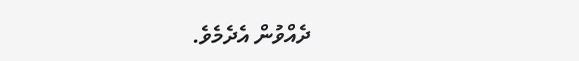ދެއްވުން އެދެމެވެ.